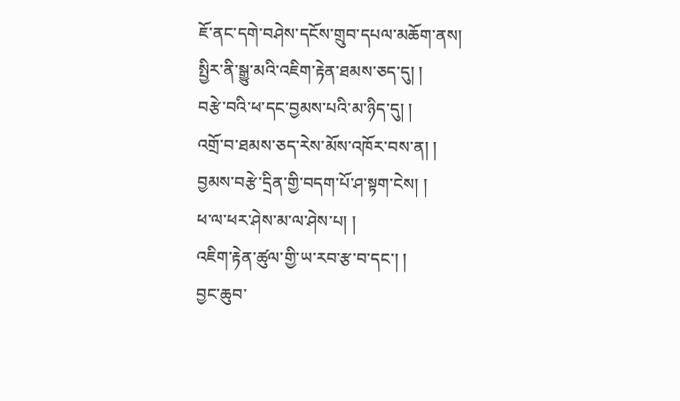ཇོ་ནང་དགེ་བཤེས་དངོས་གྲུབ་དཔལ་མཆོག་ནས།
སྤྱིར་ནི་སྒྱུ་མའི་འཇིག་རྟེན་ཐམས་ཅད་དུ། །
བརྩེ་བའི་ཕ་དང་བྱམས་པའི་མ་ཉིད་དུ། །
འགྲོ་བ་ཐམས་ཅད་རེས་མོས་འཁོར་བས་ན། །
བྱམས་བརྩེ་དྲིན་གྱི་བདག་པོ་ཤ་སྟག་ངེས། །
ཕ་ལ་ཕར་ཤེས་མ་ལ་ཤེས་པ། །
འཇིག་རྟེན་ཚུལ་གྱི་ཡ་རབ་རྩ་བ་དང་། །
བྱང་ཆུབ་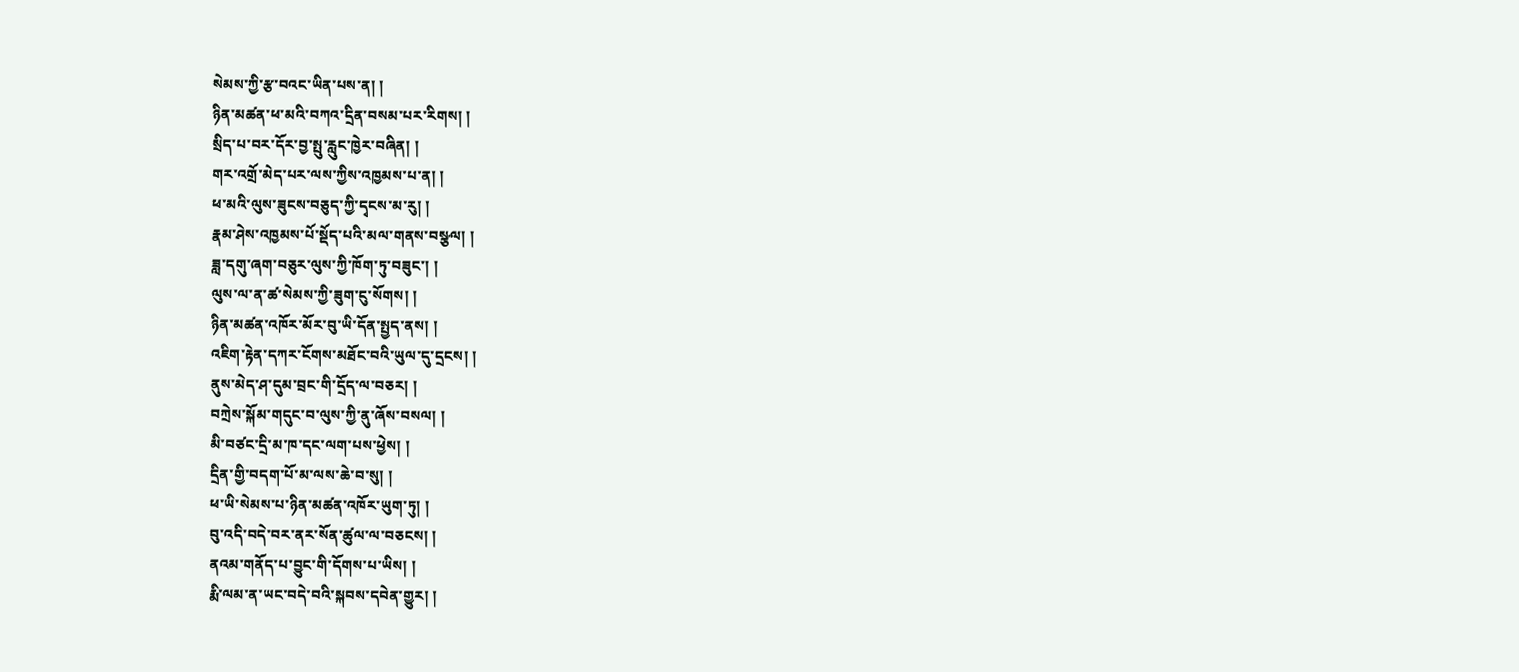སེམས་ཀྱི་རྩ་བའང་ཡིན་པས་ན། །
ཉིན་མཚན་ཕ་མའི་བཀའ་དྲིན་བསམ་པར་རིགས། །
སྲིད་པ་བར་དོར་བྱ་སྤུ་རླུང་ཁྱེར་བཞིན། །
གར་འགྲོ་མེད་པར་ལས་ཀྱིས་འཁྱམས་པ་ན། །
ཕ་མའི་ལུས་ཟུངས་བཅུད་ཀྱི་དྭངས་མ་རུ། །
རྣམ་ཤེས་འཁྱམས་པོ་སྡོད་པའི་མལ་གནས་བསྩལ། །
ཟླ་དགུ་ཞག་བཅུར་ལུས་ཀྱི་ཁོག་ཏུ་བཟུང་། །
ལུས་ལ་ན་ཚ་སེམས་ཀྱི་ཟུག་ངུ་སོགས། །
ཉིན་མཚན་འཁོར་མོར་བུ་ཡི་དོན་སྤྱད་ནས། །
འཇིག་རྟེན་དཀར་ངོགས་མཐོང་བའི་ཡུལ་དུ་དྲངས། །
ནུས་མེད་ཤ་དུམ་བྲང་གི་དྲོད་ལ་བཅར། །
བཀྲེས་སྐོམ་གདུང་བ་ལུས་ཀྱི་ནུ་ཞོས་བསལ། །
མི་བཙང་དྲི་མ་ཁ་དང་ལག་པས་ཕྱེས། །
དྲིན་གྱི་བདག་པོ་མ་ལས་ཆེ་བ་སུ། །
ཕ་ཡི་སེམས་པ་ཉིན་མཚན་འཁོར་ཡུག་ཏུ། །
བུ་འདི་བདེ་བར་ནར་སོན་ཚུལ་ལ་བཅངས། །
ནའམ་གནོད་པ་བྱུང་གི་དོགས་པ་ཡིས། །
རྨི་ལམ་ན་ཡང་བདེ་བའི་སྐབས་དབེན་གྱུར། །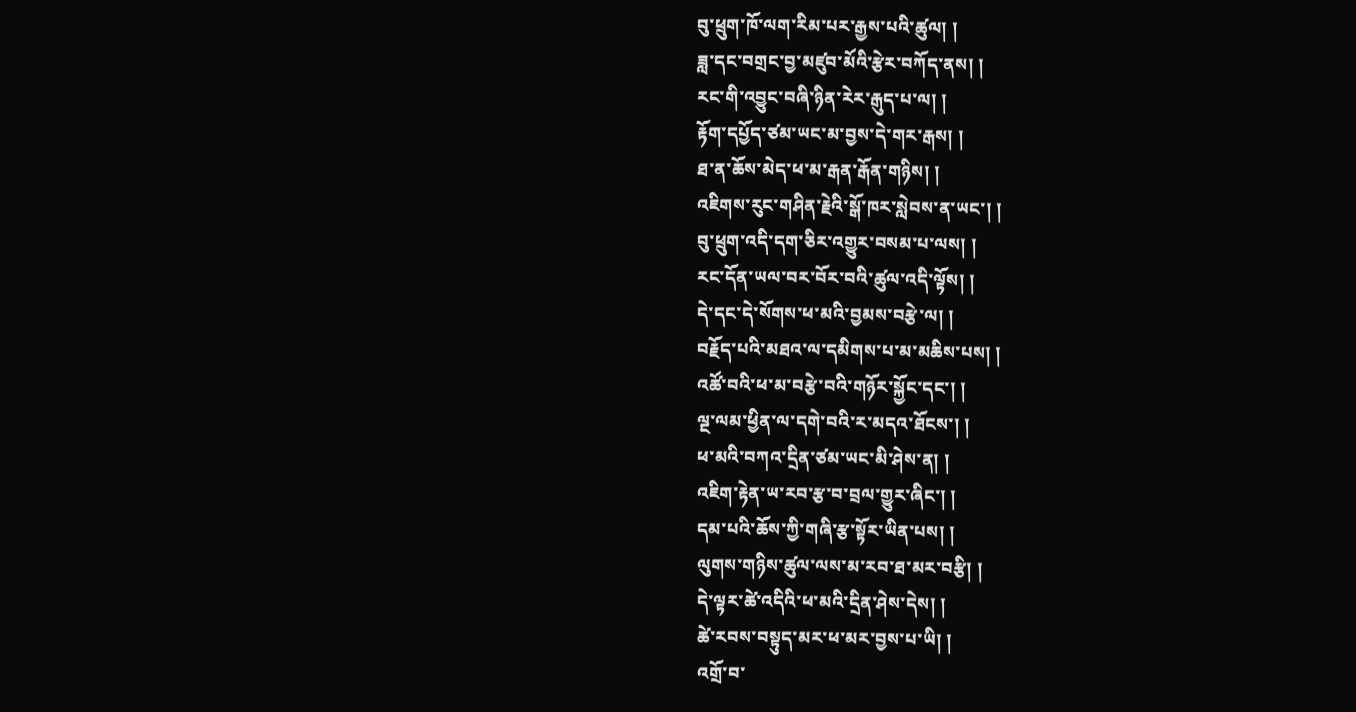བུ་ཕྲུག་ཁོ་ལག་རིམ་པར་རྒྱས་པའི་ཚུལ། །
ཟླ་དང་བགྲང་བྱ་མཛུབ་མོའི་རྩེར་བཀོད་ནས། །
རང་གི་འབྱུང་བཞི་ཉིན་རེར་རྒུད་པ་ལ། །
རྟོག་དཔྱོད་ཙམ་ཡང་མ་བྱས་དེ་གར་རྒས། །
ཐ་ན་ཆོས་མེད་ཕ་མ་རྒན་རྒོན་གཉིས། །
འཇིགས་རུང་གཤིན་རྗེའི་སྒོ་ཁར་སླེབས་ན་ཡང་། །
བུ་ཕྲུག་འདི་དག་ཅིར་འགྱུར་བསམ་པ་ལས། །
རང་དོན་ཡལ་བར་བོར་བའི་ཚུལ་འདི་ལྟོས། །
དེ་དང་དེ་སོགས་ཕ་མའི་བྱམས་བརྩེ་ལ། །
བརྗོད་པའི་མཐའ་ལ་དམིགས་པ་མ་མཆིས་པས། །
འཚོ་བའི་ཕ་མ་བརྩེ་བའི་གཉོར་སྐྱོང་དང་། །
ལྔ་ལམ་ཕྱིན་ལ་དགེ་བའི་ར་མདའ་ཐོངས་། །
ཕ་མའི་བཀའ་དྲིན་ཙམ་ཡང་མི་ཤེས་ན། །
འཇིག་རྟེན་ཡ་རབ་རྩ་བ་བྲལ་གྱུར་ཞིང་། །
དམ་པའི་ཆོས་ཀྱི་གཞི་རྩ་སྟོར་ཡིན་པས། །
ལུགས་གཉིས་ཚུལ་ལས་མ་རབ་ཐ་མར་བརྩི། །
དེ་ལྟར་ཚེ་འདིའི་ཕ་མའི་དྲིན་ཤེས་དེས། །
ཚེ་རབས་བསྟུད་མར་ཕ་མར་བྱས་པ་ཡི། །
འགྲོ་བ་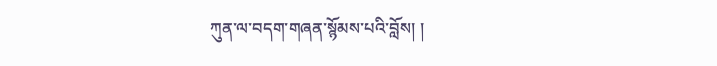ཀུན་ལ་བདག་གཞན་སྙོམས་པའི་བློས། །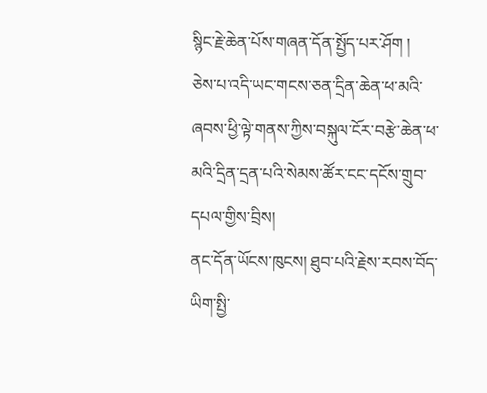སྙིང་རྗེ་ཆེན་པོས་གཞན་དོན་སྤྱོད་པར་ཤོག །
ཅེས་པ་འདི་ཡང་གངས་ཅན་དྲིན་ཆེན་ཕ་མའི་ཞབས་ཕྱི་ལྟེ་གནས་ཀྱིས་བསྐུལ་ངོར་བརྩེ་ཆེན་ཕ་མའི་དྲིན་དྲན་པའི་སེམས་ཚོར་ངང་དངོས་གྲུབ་དཔལ་གྱིས་བྲིས།
ནང་དོན་ཡོངས་ཁུངས། ཐུབ་པའི་རྗེས་རབས་བོད་ཡིག་སྤྱི་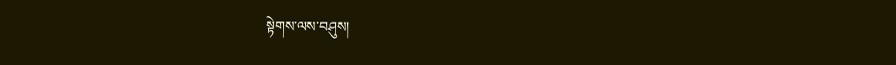སྟེགས་ལས་བཤུས།